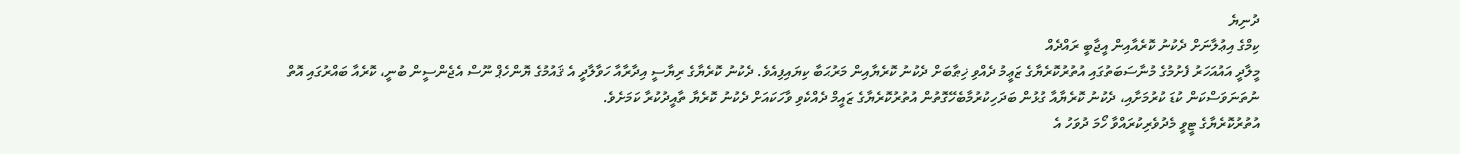ދުނިޔެ
ކިމްގެ އިޢުލާނަށް ދެކުނު ކޮރެއާއިން އީޖާބީ ރައްދެއް
މީލާދީ އައުއަހަރު ފެށުމުގެ މުނާސަބަތުގައި އުތުރުކޮރެޔާގެ ޒަޢީމު ދެއްވި ޚިޠާބަށް ދެކުނު ކޮރެޔާއިން މަރުޙަބާ ކިޔައިފިއެވެ. ދެކުނު ކޮރެޔާގެ ރިޔާސީ އިދާރާއާ ހަވާލާދީ އެ ޤައުމުގެ ޔޮންހެޕް ނޫސް އެޖެންސީން ބުނީ، ކޮރެއާ ބައްރުގައި އޮތް ނުތަނަވަސްކަން ކުޑަ ކުރުމަށާއި، ދެކުނު ކޮރެޔާއާ ގުޅުން ބަދަހިކުރުމާބެހޭގޮތުން އުތުރުކޮރެޔާގެ ޒައީމް ދެއްކެވި ވާހަކައަށް ދެކުނު ކޮރެޔާ ތާއީދުކުރާ ކަމަށެވެ.
އުތުރުކޮރެޔާގެ ޓީވީ މެދުވެރިކުރައްވާ ހޯމަ ދުވަހު އެ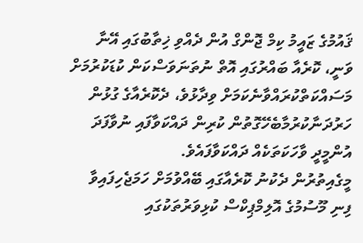ޤައުމުގެ ޒައީމު ކިމް ޖޮންގް އުން ދެއްވި ޚިތާބުގައި އޭނާ ވަނީ، ކޮރެއާ ބައްރުގައި އޮތް ނުތަނަވަސްކަން ކުޑަކުރުމަށް މަސައްކަތްކުރައްވާނެކަމަށް ވިދާޅުވެ، ދެކޮރެއާގެ ގުޅުން ހަރުދަނާކުރުމާބެހޭގޮތުން ކުރިން ދައްކަވާފައި ނުވާފަދަ އުންމީދީ ވާހަކަތަކެއް ދައްކަވާފައެވެ.
މީގެއިތުރުން ދެކުނު ކޮރެއާގައި ބޭއްވުމަށް ހަމަޖެހިފައިވާ ފިނި މޫސުމުގެ އޮލިމްޕިކްސް ކުޅިވަރުތަކުގައި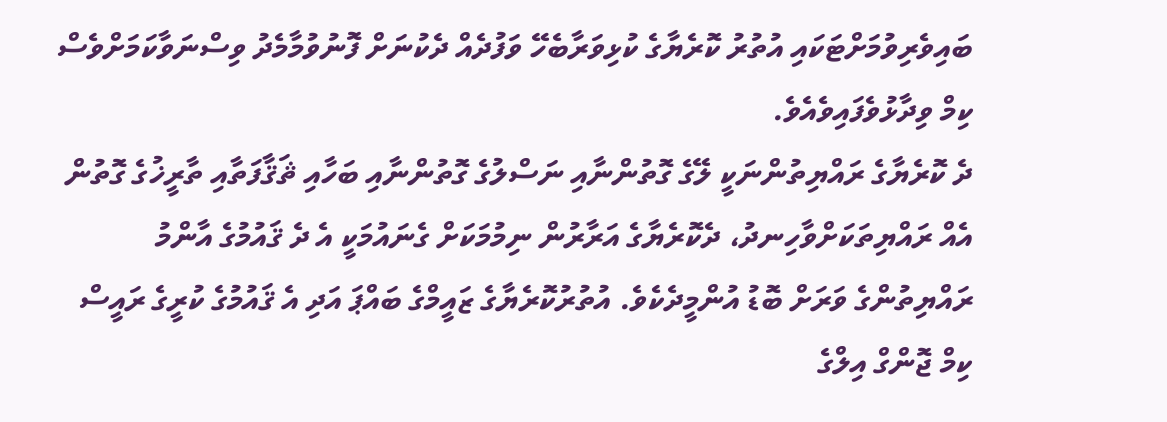ބައިވެރިވުމަށްޓަކައި އުތުރު ކޮރެޔާގެ ކުޅިވަރާބެހޭ ވަފުދެއް ދެކުނަށް ފޮނުވުމާމެދު ވިސްނަވާކަމަށްވެސް ކިމް ވިދާޅުވެފައިވެއެވެ.
ދެ ކޮރެޔާގެ ރައްޔިތުންނަކީ ލޭގެ ގޮތުންނާއި ނަސްލުގެ ގޮތުންނާއި ބަހާއި ޘަޤާފަތާއި ތާރީޚުގެ ގޮތުން އެއް ރައްޔިތަކަށްވާހިނދު، ދެކޮރެޔާގެ އަރާރުން ނިމުމަކަށް ގެނައުމަކީ އެ ދެ ޤައުމުގެ އާންމު ރައްޔިތުންގެ ވަރަށް ބޮޑު އުންމީދެކެވެ. އުތުރުކޮރެޔާގެ ޒައީމްގެ ބައްޕަ އަދި އެ ޤައުމުގެ ކުރީގެ ރައީސް ކިމް ޖޮންގް އިލްގެ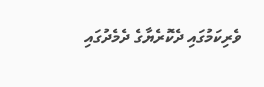ވެރިކަމުގައި ދެކޮރެޔާގެ ދެމެދުގައި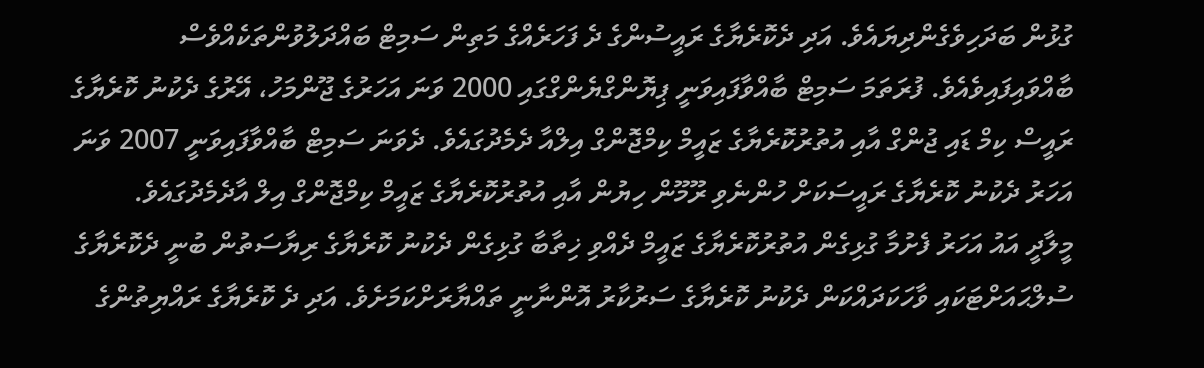ގުޅުން ބަދަހިވެގެންދިޔައެވެ. އަދި ދެކޮރެޔާގެ ރައީސުންގެ ދެ ފަހަރެއްގެ މަތިން ސަމިޓް ބައްދަލުވުންތަކެއްވެސް ބާއްވައިފައިވެއެވެ. ފުރަތަމަ ސަމިޓް ބާއްވާފައިވަނީ ޕިޔޮންގްޔެންގްގައި 2000 ވަނަ އަހަރުގެ ޖޫންމަހު، އޭރުގެ ދެކުނު ކޮރެޔާގެ ރައީސް ކިމް ޑައި ޖުންގް އާއި އުތުރުކޮރެޔާގެ ޒައީމް ކިމްޖޮންގް އިލްއާ ދެމެދުގައެވެ. ދެވަނަ ސަމިޓް ބާއްވާފައިވަނީ 2007 ވަނަ އަހަރު ދެކުނު ކޮރެޔާގެ ރައީސަކަށް ހުންނެވި ރޫމޫން ހިޔުން އާއި އުތުރުކޮރެޔާގެ ޒައީމް ކިމްޖޮންގް އިލް އާދެމެދުގައެވެ.
މީލާދީ އައު އަހަރު ފެށުމާ ގުޅިގެން އުތުރުކޮރެޔާގެ ޒައީމް ދެއްވި ޚިތާބާ ގުޅިގެން ދެކުނު ކޮރެޔާގެ ރިޔާސަތުން ބުނީ ދެކޮރެޔާގެ ސުލްޙައަށްޓަކައި ވާހަކަދައްކަން ދެކުނު ކޮރެޔާގެ ސަރުކާރު އޮންނާނީ ތައްޔާރަށްކަމަށެވެ. އަދި ދެ ކޮރެޔާގެ ރައްޔިތުންގެ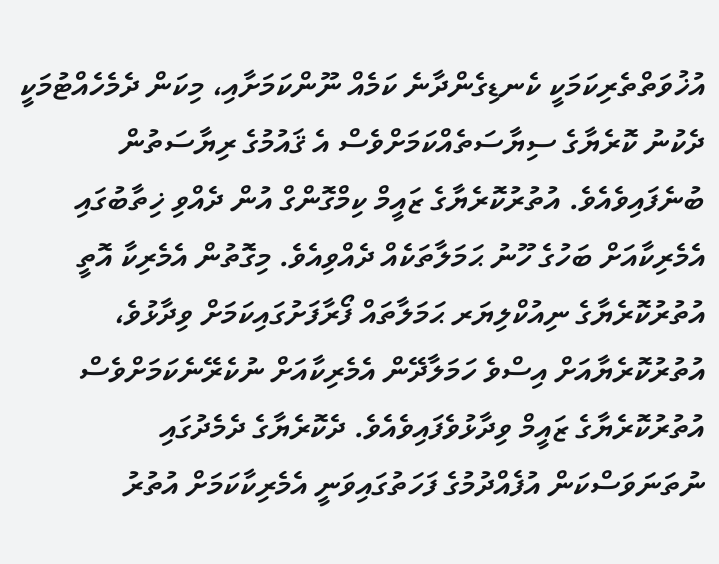އުޚުވަތްތެރިކަމަކީ ކެނޑިގެންދާނެ ކަމެއް ނޫންކަމަށާއި، މިކަން ދެމެހެއްޓުމަކީ ދެކުނު ކޮރެޔާގެ ސިޔާސަތެއްކަމަށްވެސް އެ ޤައުމުގެ ރިޔާސަތުން ބުނެފައިވެއެވެ. އުތުރުކޮރެޔާގެ ޒައީމް ކިމްގޮންގް އުން ދެއްވި ޚިތާބުގައި އެމެރިކާއަށް ބަހުގެ ހޫނު ޙަމަލާތަކެއް ދެއްވިއެވެ. މިގޮތުން އެމެރިކާ އޮތީ އުތުރުކޮރެޔާގެ ނިއުކްލިޔަރ ޙަމަލާތައް ފޯރާފަށުގައިކަމަށް ވިދާޅުވެ، އުތުރުކޮރެޔާއަށް އިސްވެ ހަމަލާދޭން އެމެރިކާއަށް ނުކެރޭނެކަމަށްވެސް އުތުރުކޮރެޔާގެ ޒައީމް ވިދާޅުވެފައިވެއެވެ. ދެކޮރެޔާގެ ދެމެދުގައި ނުތަނަވަސްކަން އުފެއްދުމުގެ ފަހަތުގައިވަނީ އެމެރިކާކަމަށް އުތުރު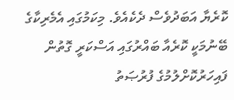ކޮރެޔާ އަބަދުވެސް ދެކެއެވެ. މިކަމުގައި އެމެރިކާގެ ބޭނުމަކީ ކޮރެއާ ބައްރުގައި އަސްކަރީ ގޮތުން ފައިހަރުކޮށްލުމުގެ ފުރުޞަތު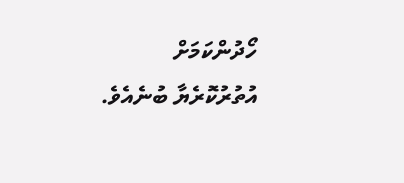ހޯދުންކަމަށް އުތުރުކޮރެޔާ ބުނެއެވެ.